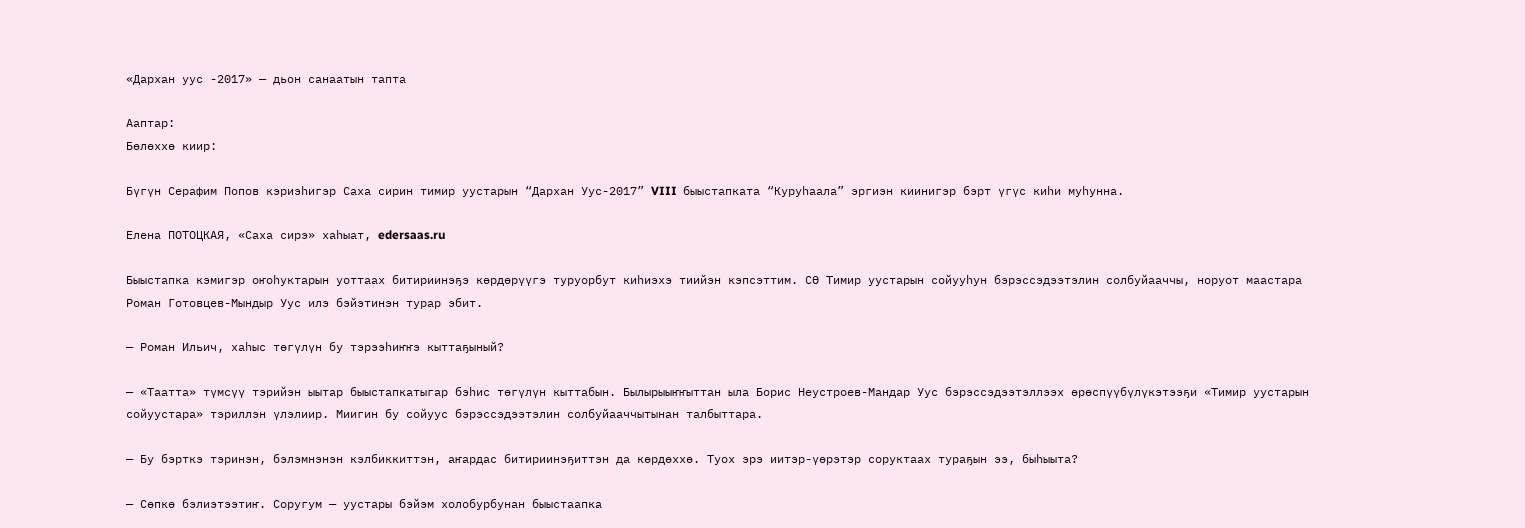«Дархан уус -2017» — дьон санаатын тапта

Ааптар:
Бөлөххө киир:

Бүгүн Серафим Попов кэриэһигэр Саха сирин тимир уустарын “Дархан Уус-2017” VIII  быыстапката “Куруһаала” эргиэн киинигэр бэрт үгүс киһи муһунна.

Елена ПОТОЦКАЯ, «Саха сирэ» хаһыат, edersaas.ru

Быыстапка кэмигэр оҥоһуктарын уоттаах битириинэҕэ көрдөрүүгэ туруорбут киһиэхэ тиийэн кэпсэттим. СӨ Тимир уустарын сойууһун бэрэссэдээтэлин солбуйааччы, норуот маастара Роман Готовцев-Мындыр Уус илэ бэйэтинэн турар эбит.

— Роман Ильич, хаһыс төгүлүн бу тэрээһиҥҥэ кыттаҕыный?

— «Таатта» түмсүү тэрийэн ыытар быыстапкатыгар бэһис төгүлүн кыттабын. Былырыыҥҥыттан ыла Борис Неустроев-Мандар Уус бэрэссэдээтэллээх өрөспүүбүлүкэтээҕи «Тимир уустарын сойуустара» тэриллэн үлэлиир. Миигин бу сойуус бэрэссэдээтэлин солбуйааччытынан талбыттара.

— Бу бэрткэ тэринэн, бэлэмнэнэн кэлбиккиттэн, аҥардас битириинэҕиттэн да көрдөххө. Туох эрэ иитэр-үөрэтэр соруктаах тураҕын ээ, быһыыта?

— Сөпкө бэлиэтээтиҥ. Соругум — уустары бэйэм холобурбунан быыстаапка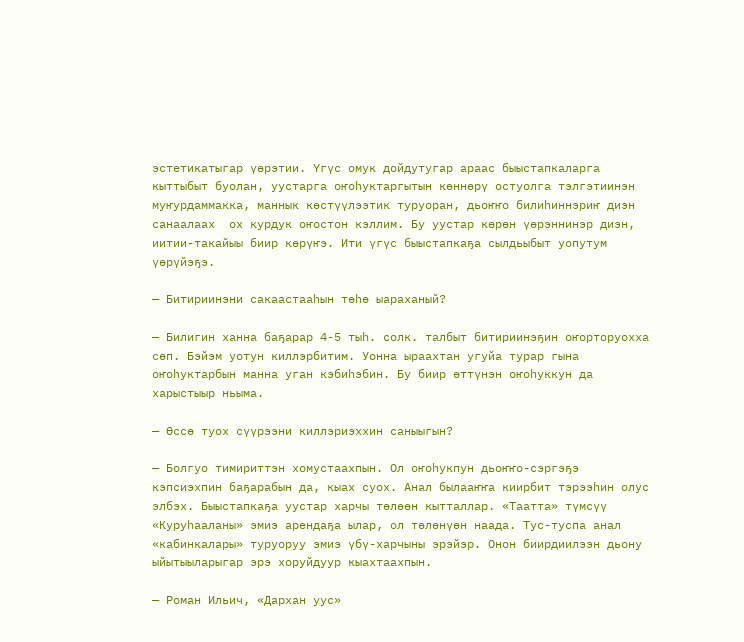эстетикатыгар үөрэтии. Үгүс омук дойдутугар араас быыстапкаларга кыттыбыт буолан, уустарга оҥоһуктаргытын көннөрү остуолга тэлгэтиинэн муҥурдаммакка, маннык көстүүлээтик туруоран, дьоҥҥо билиһиннэриҥ диэн санаалаах  ох курдук оҥостон кэллим. Бу уустар көрөн үөрэннинэр диэн, иитии-такайыы биир көрүҥэ. Ити үгүс быыстапкаҕа сылдьыбыт уопутум үөрүйэҕэ.

— Битириинэни сакаастааһын төһө ыараханый?

— Билигин ханна баҕарар 4-5 тыһ. солк. талбыт битириинэҕин оҥорторуохха сөп. Бэйэм уотун киллэрбитим. Уонна ыраахтан угуйа турар гына оҥоһуктарбын манна уган кэбиһэбин. Бу биир өттүнэн оҥоһуккун да харыстыыр ньыма.

— Өссө туох сүүрээни киллэриэххин саныыгын?

— Болгуо тимириттэн хомустаахпын. Ол оҥоһукпун дьоҥҥо-сэргэҕэ кэпсиэхпин баҕарабын да, кыах суох. Анал былааҥҥа киирбит тэрээһин олус элбэх. Быыстапкаҕа уустар харчы төлөөн кытталлар. «Таатта» түмсүү «Куруһааланы» эмиэ арендаҕа ылар, ол төлөнүөн наада. Тус-туспа анал «кабинкалары» туруоруу эмиэ үбү-харчыны эрэйэр. Онон биирдиилээн дьону ыйытыыларыгар эрэ хоруйдуур кыахтаахпын.

— Роман Ильич, «Дархан уус»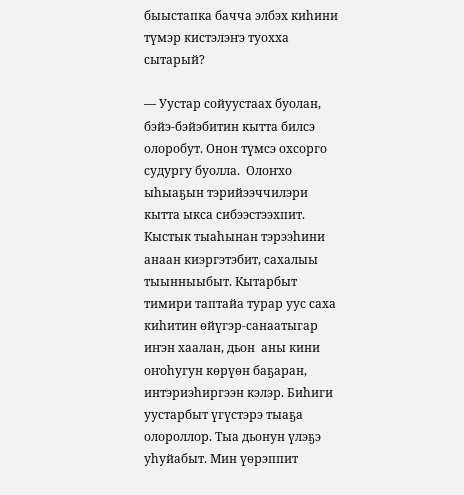быыстапка бачча элбэх киһини түмэр кистэлэҥэ туохха сытарый?

— Уустар сойуустаах буолан, бэйэ-бэйэбитин кытта билсэ олоробут. Онон түмсэ охсорго судургу буолла.  Олоҥхо ыһыаҕын тэрийээччилэри кытта ыкса сибээстээхпит.  Кыстык тыаһынан тэрээһини анаан киэргэтэбит, сахалыы тыынныыбыт. Кытарбыт тимири таптайа турар уус саха киһитин өйүгэр-санаатыгар иҥэн хаалан, дьон  аны кини оҥоһугун көрүөн баҕаран, интэриэһиргээн кэлэр. Биһиги уустарбыт үгүстэрэ тыаҕа олороллор. Тыа дьонун үлэҕэ уһуйабыт. Мин үөрэппит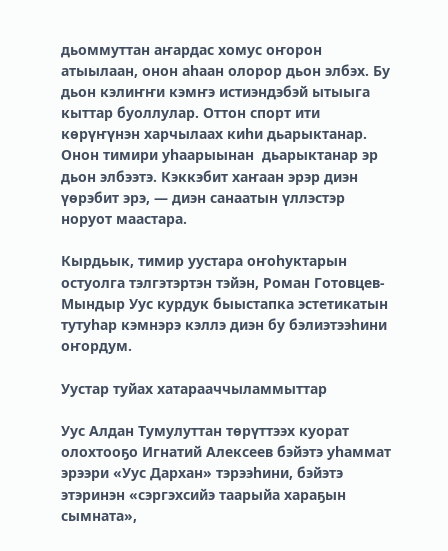дьоммуттан аҥардас хомус оҥорон атыылаан, онон аһаан олорор дьон элбэх. Бу дьон кэлиҥҥи кэмҥэ истиэндэбэй ытыыга кыттар буоллулар. Оттон спорт ити көрүҥүнэн харчылаах киһи дьарыктанар. Онон тимири уһаарыынан  дьарыктанар эр дьон элбээтэ. Кэккэбит хаҥаан эрэр диэн үөрэбит эрэ, — диэн санаатын үллэстэр норуот маастара.

Кырдьык, тимир уустара оҥоһуктарын остуолга тэлгэтэртэн тэйэн, Роман Готовцев-Мындыр Уус курдук быыстапка эстетикатын тутуһар кэмнэрэ кэллэ диэн бу бэлиэтээһини оҥордум.

Уустар туйах хатарааччыламмыттар

Уус Алдан Тумулуттан төрүттээх куорат олохтооҕо Игнатий Алексеев бэйэтэ уһаммат эрээри «Уус Дархан» тэрээһини, бэйэтэ этэринэн «сэргэхсийэ таарыйа хараҕын сымната»,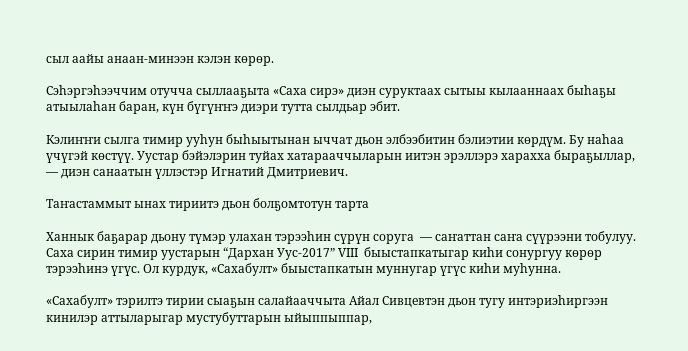сыл аайы анаан-минээн кэлэн көрөр.

Сэһэргэһээччим отучча сыллааҕыта «Саха сирэ» диэн суруктаах сытыы кылааннаах быһаҕы атыылаһан баран, күн бүгүҥҥэ диэри тутта сылдьар эбит.

Кэлиҥҥи сылга тимир ууһун быһыытынан ыччат дьон элбээбитин бэлиэтии көрдүм. Бу наһаа үчүгэй көстүү. Уустар бэйэлэрин туйах хатарааччыларын иитэн эрэллэрэ харахха быраҕыллар, — диэн санаатын үллэстэр Игнатий Дмитриевич.

Таҥастаммыт ынах тириитэ дьон болҕомтотун тарта

Ханнык баҕарар дьону түмэр улахан тэрээһин сүрүн соруга  — саҥаттан саҥа сүүрээни тобулуу. Саха сирин тимир уустарын “Дархан Уус-2017” VIII  быыстапкатыгар киһи сонургуу көрөр тэрээһинэ үгүс. Ол курдук, «Сахабулт» быыстапкатын муннугар үгүс киһи муһунна.

«Сахабулт» тэрилтэ тирии сыаҕын салайааччыта Айал Сивцевтэн дьон тугу интэриэһиргээн кинилэр аттыларыгар мустубуттарын ыйыппыппар,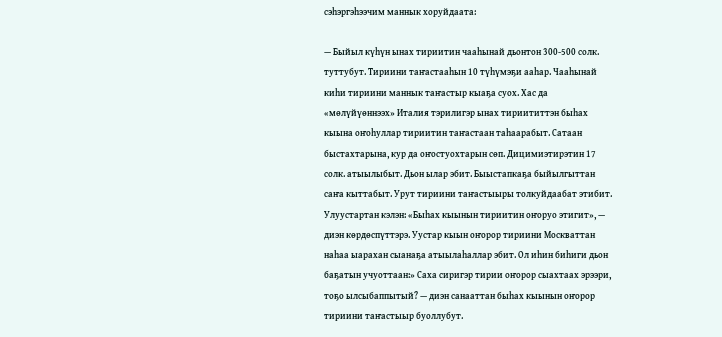сэһэргэһээчим маннык хоруйдаата:

— Быйыл күһүн ынах тириитин чааһынай дьонтон 300-500 солк. туттубут. Тириини таҥастааһын 10 түһүмэҕи ааһар. Чааһынай киһи тириини маннык таҥастыр кыаҕа суох. Хас да «мөлүйүөннээх» Италия тэрилигэр ынах тириититтэн быһах кыына оҥоһуллар тириитин таҥастаан таһаарабыт. Сатаан быстахтарына, кур да оҥостуохтарын сөп. Дицимиэтирэтин 17 солк. атыылыбыт. Дьон ылар эбит. Быыстапкаҕа быйылгыттан саҥа кыттабыт. Урут тириини таҥастыыры толкуйдаабат этибит. Улуустартан кэлэн: «Быһах кыынын тириитин оҥоруо этигит», — диэн көрдөспүттэрэ. Уустар кыын оҥорор тириини Москваттан наһаа ыарахан сыанаҕа атыылаһаллар эбит. Ол иһин биһиги дьон  баҕатын учуоттаан:» Саха сиригэр тирии оҥорор сыахтаах эрээри, тоҕо ылсыбаппытый? — диэн санааттан быһах кыынын оҥорор тириини таҥастыыр буоллубут.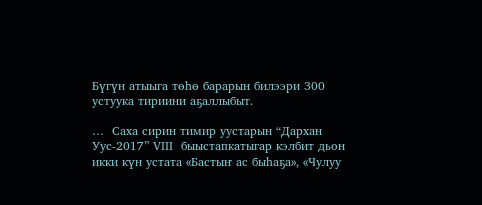Бүгүн атыыга төһө барарын билээри 300 устуука тириини аҕаллыбыт.

…  Саха сирин тимир уустарын “Дархан Уус-2017” VIII  быыстапкатыгар кэлбит дьон икки күн устата «Бастыҥ ас быһаҕа», «Чулуу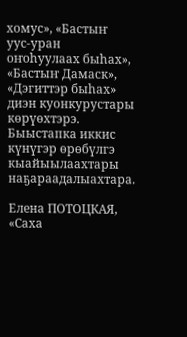хомус», «Бастыҥ уус-уран оҥоһуулаах быһах», «Бастыҥ Дамаск», «Дэгиттэр быһах» диэн куонкурустары көрүөхтэрэ. Быыстапка иккис күнүгэр өрөбүлгэ кыайыылаахтары наҕараадалыахтара.

Елена ПОТОЦКАЯ, «Саха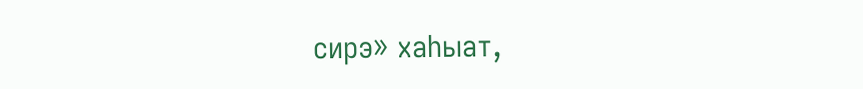сирэ» хаһыат,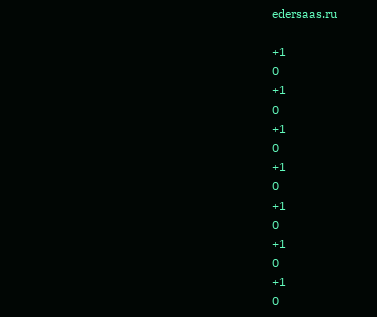edersaas.ru

+1
0
+1
0
+1
0
+1
0
+1
0
+1
0
+1
0